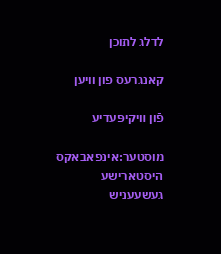לדלג לתוכן

קאנגרעס פון וויען

פֿון װיקיפּעדיע

מוסטער:אינפאבאקס היסטארישע געשעעניש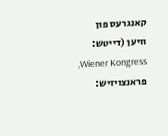קאנגרעס פון וויען (דייטש: Wiener Kongress, פראנצויזיש: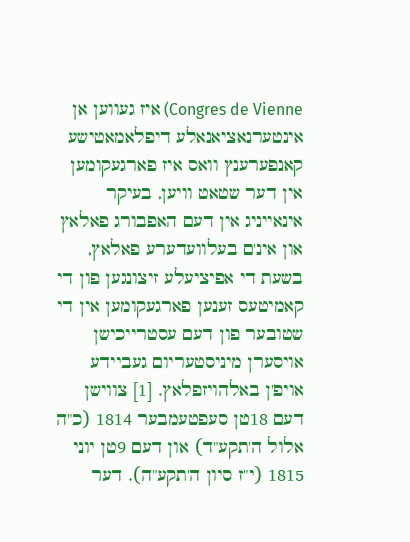Congres de Vienne) איז געווען אן אינטערנאציאנאלע דיפלאמאטישע קאנפערענץ וואס איז פארגעקומען אין דער שטאט וויען, בעיקר אינאייניג אין דעם האפבורג פאלאץ און אינ'ם בעלוועדערע פאלאץ, בשעת די אפיציעלע זיצונגען פון די קאמיטעס זענען פארגעקומען אין די שטובער פון דעם עסטרייכישן אויסערן מיניסטעריום געביידע אויפ'ן באלהויזפלאץ. [1] צווישן דעם 18טן סעפטעמבער 1814 (כ"ה אלול ה'תקע"ד) און דעם 9טן יוני 1815 (י"ז סיון ה'תקע"ה). דער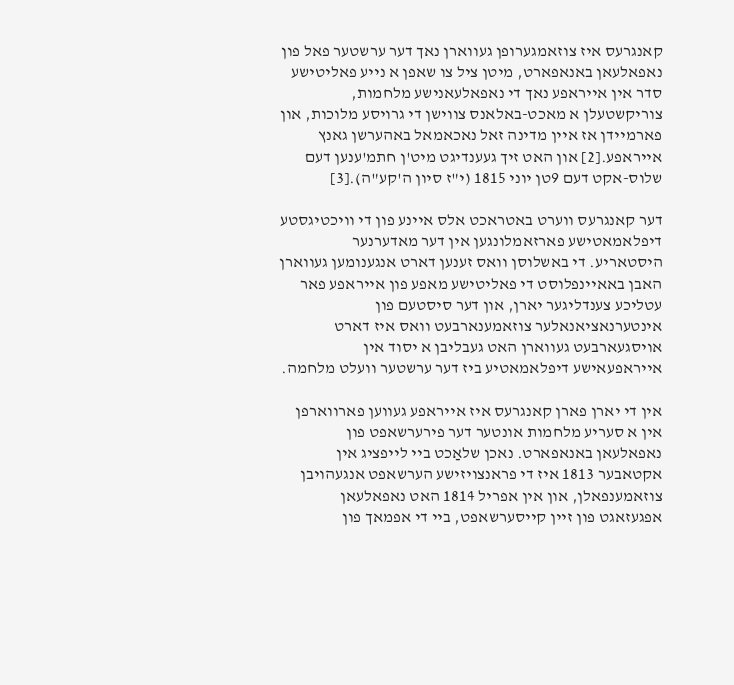קאנגרעס איז צוזאמגערופן געווארן נאך דער ערשטער פאל פון נאפאלעאן באנאפארט, מיטן ציל צו שאפן א נייע פאליטישע סדר אין אייראפע נאך די נאפאלעאנישע מלחמות, צוריקשטעלן א מאכט-באלאנס צווישן די גרויסע מלוכות, און פארמיידן אז איין מדינה זאל נאכאמאל באהערשן גאנץ אייראפע.[2] און האט זיך געענדיגט מיט'ן חתמ'ענען דעם שלוס-אקט דעם 9טן יוני 1815 (י"ז סיון ה'קע"ה).[3]

דער קאנגרעס ווערט באטראכט אלס איינע פון די וויכטיגסטע דיפלאמאטישע פארזאמלונגען אין דער מאדערנער היסטאריע. די באשלוסן וואס זענען דארט אנגענומען געווארן האבן באאיינפלוסט די פאליטישע מאפע פון אייראפע פאר עטליכע צענדליגער יארן, און דער סיסטעם פון אינטערנאציאנאלער צוזאמענארבעט וואס איז דארט אויסגעארבעט געווארן האט געבליבן א יסוד אין אייראפעאישע דיפלאמאטיע ביז דער ערשטער וועלט מלחמה.

אין די יארן פארן קאנגרעס איז אייראפע געווען פארווארפן אין א סעריע מלחמות אונטער דער פירערשאפט פון נאפאלעאן באנאפארט. נאכן שלאַכט ביי לייפציג אין אקטאבער 1813 איז די פראנצויזישע הערשאפט אנגעהויבן צוזאמענפאלן, און אין אפריל 1814 האט נאפאלעאן אפגעזאגט פון זיין קייסערשאפט, ביי די אפמאך פון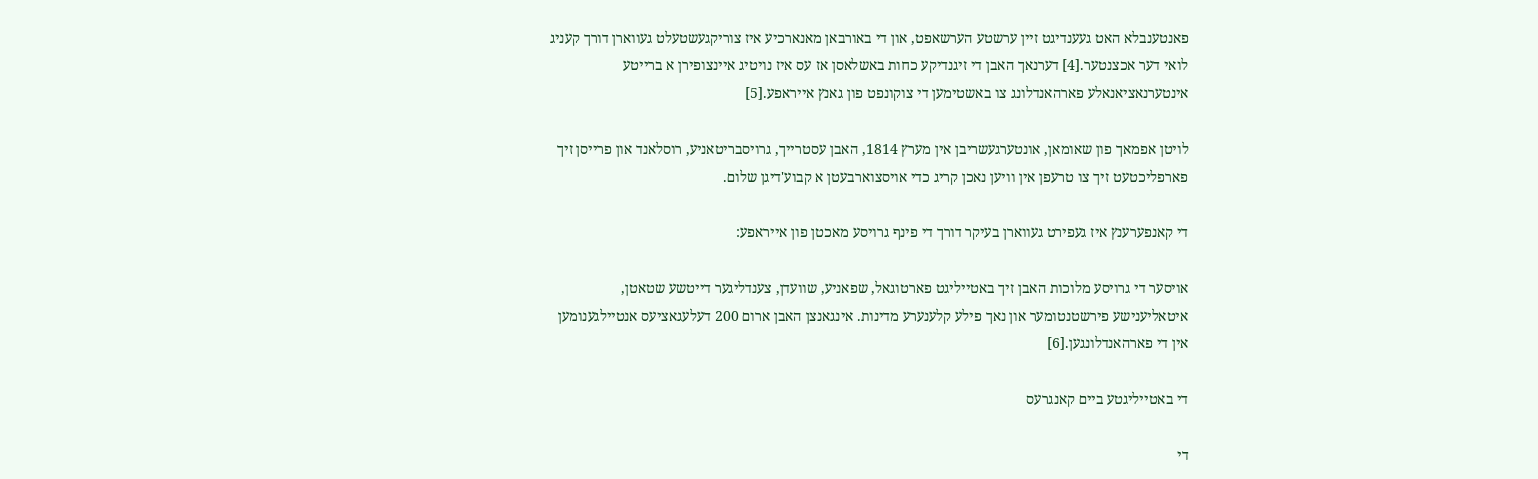פאנטענבלא האט געענדיגט זיין ערשטע הערשאפט, און די באורבאן מאנארכיע איז צוריקגעשטעלט געווארן דורך קעניג לואי דער אכצנטער.[4] דערנאך האבן די זיגנדיקע כחות באשלאסן אז עס איז נויטיג איינצופירן א ברייטע אינטערנאציאנאלע פארהאנדלונג צו באשטימען די צוקונפט פון גאנץ אייראפע.[5]

לויטן אפמאך פון שאומאן, אונטערגעשריבן אין מערץ 1814, האבן עסטרייך, גרויסבריטאניע, רוסלאנד און פרייסן זיך פארפליכטעט זיך צו טרעפן אין וויען נאכן קריג כדי אויסצוארבעטן א קבוע'דיגן שלום.

די קאנפערענץ איז געפירט געווארן בעיקר דורך די פינף גרויסע מאכטן פון אייראפע:

אויסער די גרויסע מלוכות האבן זיך באטייליגט פארטוגאל, שפאניע, שוועדן, צענדליגער דייטשע שטאטן, איטאליענישע פירשטנטומער און נאך פילע קלענערע מדינות. אינגאנצן האבן ארום 200 דעלעגאציעס אנטיילגענומען אין די פארהאנדלונגען.[6]

די באטייליגטע ביים קאנגרעס

די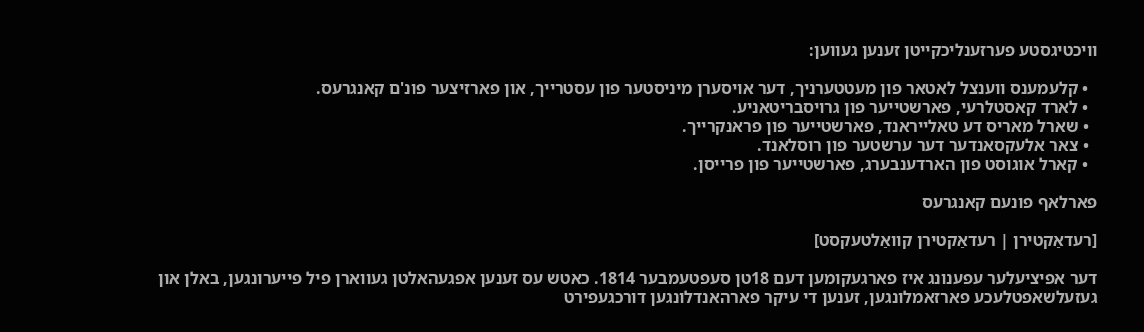וויכטיגסטע פערזענליכקייטן זענען געווען:

  • קלעמענס ווענצל לאטאר פון מעטטערניך, דער אויסערן מיניסטער פון עסטרייך, און פארזיצער פונ'ם קאנגרעס.
  • לארד קאסטלרעי, פארשטייער פון גרויסבריטאניע.
  • שארל מאריס דע טאלייראנד, פארשטייער פון פראנקרייך.
  • צאר אלעקסאנדער דער ערשטער פון רוסלאנד.
  • קארל אוגוסט פון הארדענבערג, פארשטייער פון פרייסן.

פארלאף פונעם קאנגרעס

[רעדאַקטירן | רעדאַקטירן קוואַלטעקסט]

דער אפיציעלער עפענונג איז פארגעקומען דעם 18טן סעפטעמבער 1814. כאטש עס זענען אפגעהאלטן געווארן פיל פייערונגען, באלן און געזעלשאפטלעכע פארזאמלונגען, זענען די עיקר פארהאנדלונגען דורכגעפירט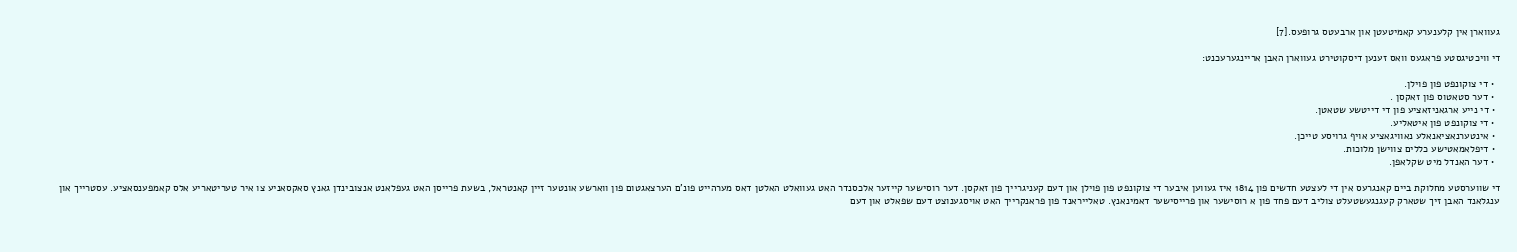געווארן אין קלענערע קאמיטעטן און ארבעטס גרופעס.[7]

די וויכטיגסטע פראגעס וואס זענען דיסקוטירט געווארן האבן אריינגערעכנט:

  • די צוקונפט פון פוילן.
  • דער סטאטוס פון זאקסן .
  • די נייע ארגאניזאציע פון די דייטשע שטאטן.
  • די צוקונפט פון איטאליע.
  • אינטערנאציאנאלע נאוויגאציע אויף גרויסע טייכן.
  • דיפלאמאטישע כללים צווישן מלוכות.
  • דער האנדל מיט שקלאפן.

די שווערסטע מחלוקת ביים קאנגרעס אין די לעצטע חדשים פון 1814 איז געווען איבער די צוקונפט פון פוילן און דעם קעניגרייך פון זאקסן. דער רוסישער קייזער אלכסנדר האט געוואלט האלטן דאס מערהייט פונ'ם הערצאגטום פון ווארשע אונטער זיין קאנטראל, בשעת פרייסן האט געפלאנט אנצובינדן גאנץ סאקסאניע צו איר טעריטאריע אלס קאמפענסאציע. עסטרייך און ענגלאנד האבן זיך שטארק קעגנגעשטעלט צוליב דעם פחד פון א רוסישער און פרייסישער דאמינאנץ. טאלייראנד פון פראנקרייך האט אויסגענוצט דעם שפאלט און דעם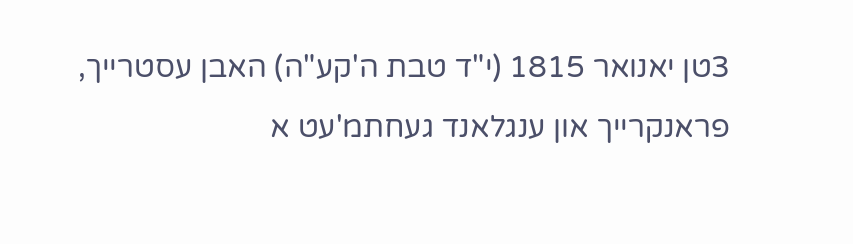3טן יאנואר 1815 (י"ד טבת ה'קע"ה) האבן עסטרייך, פראנקרייך און ענגלאנד געחתמ'עט א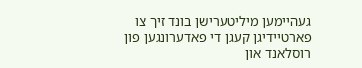געהיימען מיליטערישן בונד זיך צו פארטיידיגן קעגן די פאדערונגען פון רוסלאנד און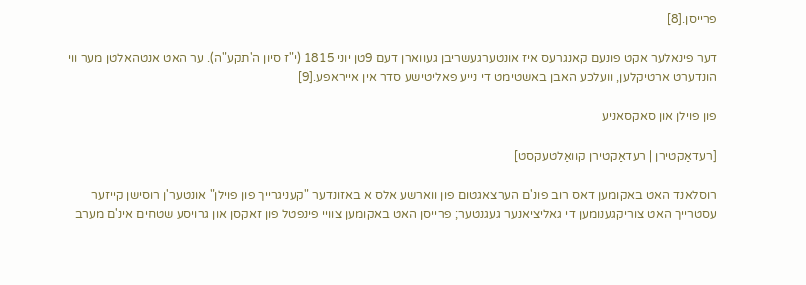פרייסן.[8]

דער פינאלער אקט פונעם קאנגרעס איז אונטערגעשריבן געווארן דעם 9טן יוני 1815 (י"ז סיון ה'תקע"ה). ער האט אנטהאלטן מער ווי הונדערט ארטיקלען, וועלכע האבן באשטימט די נייע פאליטישע סדר אין אייראפע.[9]

פון פוילן און סאקסאניע

[רעדאַקטירן | רעדאַקטירן קוואַלטעקסט]

רוסלאנד האט באקומען דאס רוב פונ'ם הערצאגטום פון ווארשע אלס א באזונדער "קעניגרייך פון פוילן" אונטער'ן רוסישן קייזער עסטרייך האט צוריקגענומען די גאליציאנער געגנטער; פרייסן האט באקומען צוויי פינפטל פון זאקסן און גרויסע שטחים אינ'ם מערב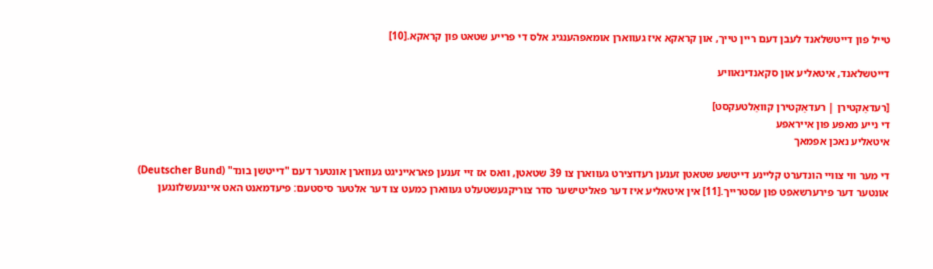טייל פון דייטשלאנד לעבן דעם ריין טייך, און קראקא איז געווארן אומאפהענגיג אלס די פרייע שטאט פון קראקא.[10]

דייטשלאנד, איטאליע און סקאנדינאוויע

[רעדאַקטירן | רעדאַקטירן קוואַלטעקסט]
די נייע מאפע פון אייראפע
איטאליע נאכן אפמאך

די מער ווי צוויי הונדערט קליינע דייטשע שטאטן זענען רעדוצירט געווארן צו 39 שטאטן, וואס אז זיי זענען פאראייניגט געווארן אונטער דעם "דייטשן בונד" (Deutscher Bund) אונטער דער פירערשאפט פון עסטרייך.[11] אין איטאליע איז דער פאליטישער סדר צוריקגעשטעלט געווארן כמעט צו דער אלטער סיסטעם: פיעדמאנט האט איינגעשלונגען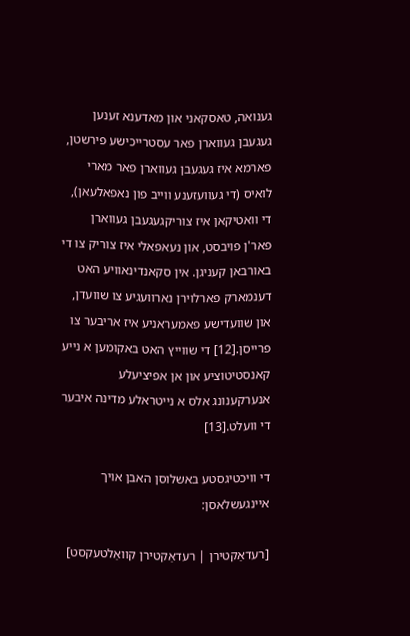גענואה, טאסקאני און מאדענא זענען געגעבן געווארן פאר עסטרייכישע פירשטן, פארמא איז געגעבן געווארן פאר מארי לואיס (די געוועזענע ווייב פון נאפאלעאן), די וואטיקאן איז צוריקגעגעבן געווארן פאר'ן פויבסט, און נעאפאלי איז צוריק צו די באורבאן קעניגן. אין סקאנדינאוויע האט דענמארק פארלוירן נארוועגיע צו שוועדן, און שוועדישע פאמעראניע איז אריבער צו פרייסן.[12] די שווייץ האט באקומען א נייע קאנסטיטוציע און אן אפיציעלע אנערקענונג אלס א נייטראלע מדינה איבער די וועלט.[13]

די וויכטיגסטע באשלוסן האבן אויך איינגעשלאסן:

[רעדאַקטירן | רעדאַקטירן קוואַלטעקסט]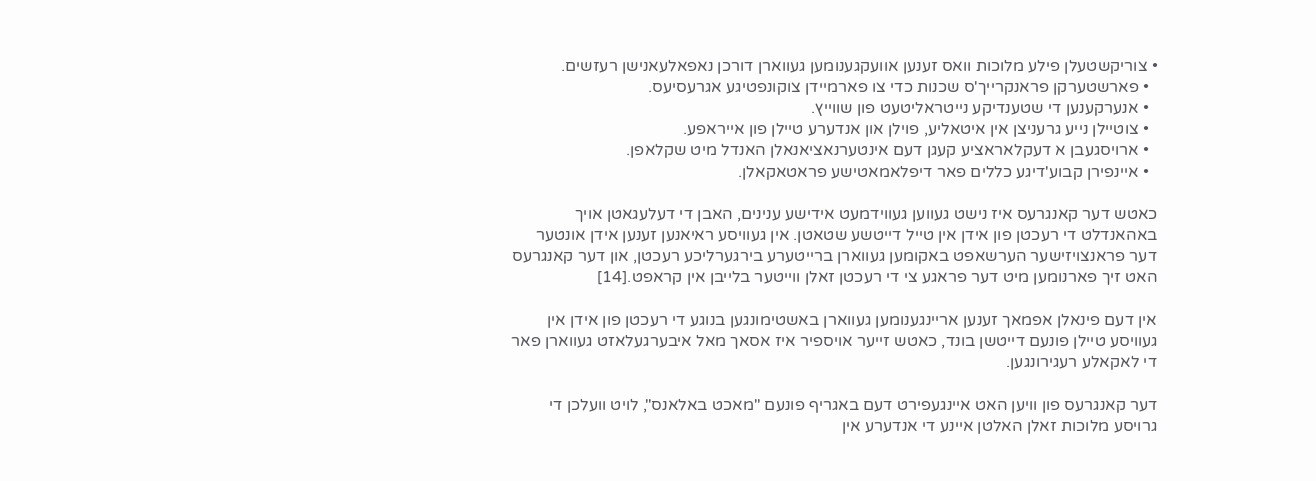• צוריקשטעלן פילע מלוכות וואס זענען אוועקגענומען געווארן דורכן נאפאלעאנישן רעזשים.
  • פארשטערקן פראנקרייך'ס שכנות כדי צו פארמיידן צוקונפטיגע אגרעסיעס.
  • אנערקענען די שטענדיקע נייטראליטעט פון שווייץ.
  • צוטיילן נייע גרעניצן אין איטאליע, פוילן און אנדערע טיילן פון אייראפע.
  • ארויסגעבן א דעקלאראציע קעגן דעם אינטערנאציאנאלן האנדל מיט שקלאפן.
  • איינפירן קבוע'דיגע כללים פאר דיפלאמאטישע פראטאקאלן.

כאטש דער קאנגרעס איז נישט געווען געווידמעט אידישע ענינים, האבן די דעלעגאטן אויך באהאנדלט די רעכטן פון אידן אין טייל דייטשע שטאטן. אין געוויסע ראיאנען זענען אידן אונטער דער פראנצויזישער הערשאפט באקומען געווארן ברייטערע בירגערליכע רעכטן, און דער קאנגרעס האט זיך פארנומען מיט דער פראגע צי די רעכטן זאלן ווייטער בלייבן אין קראפט.[14]

אין דעם פינאלן אפמאך זענען אריינגענומען געווארן באשטימונגען בנוגע די רעכטן פון אידן אין געוויסע טיילן פונעם דייטשן בונד, כאטש זייער אויספיר איז אסאך מאל איבערגעלאזט געווארן פאר די לאקאלע רעגירונגען.

דער קאנגרעס פון וויען האט איינגעפירט דעם באגריף פונעם "מאכט באלאנס", לויט וועלכן די גרויסע מלוכות זאלן האלטן איינע די אנדערע אין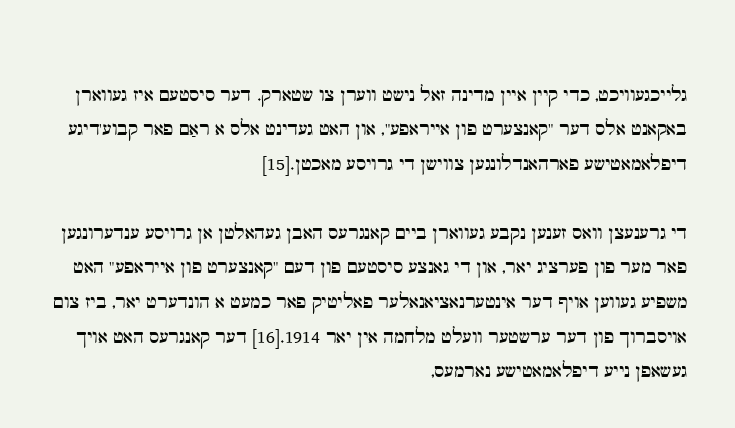גלייכגעוויכט, כדי קיין איין מדינה זאל נישט ווערן צו שטארק. דער סיסטעם איז געווארן באקאנט אלס דער "קאנצערט פון אייראפע", און האט געדינט אלס א ראַם פאר קבוע'דיגע דיפלאמאטישע פארהאנדלונגען צווישן די גרויסע מאכטן.[15]

די גרענעצן וואס זענען נקבע געווארן ביים קאנגרעס האבן געהאלטן אן גרויסע ענדערונגען פאר מער פון פערציג יאר, און די גאנצע סיסטעם פון דעם "קאנצערט פון אייראפע" האט משפיע געווען אויף דער אינטערנאציאנאלער פאליטיק פאר כמעט א הונדערט יאר, ביז צום אויסברוך פון דער ערשטער וועלט מלחמה אין יאר 1914.[16] דער קאנגרעס האט אויך געשאפן נייע דיפלאמאטישע נארמעס,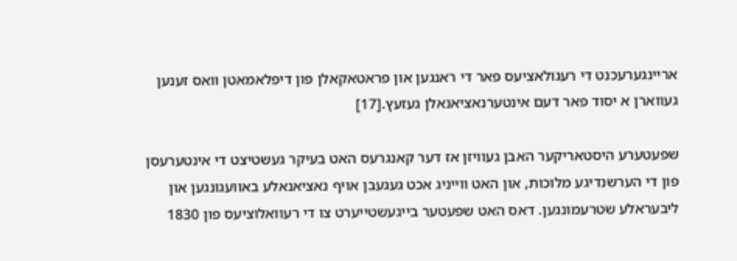אריינגערעכנט די רעגולאציעס פאר די ראנגען און פראטאקאלן פון דיפלאמאטן וואס זענען געווארן א יסוד פאר דעם אינטערנאציאנאלן געזעץ.[17]

שפעטערע היסטאריקער האבן געוויזן אז דער קאנגרעס האט בעיקר געשטיצט די אינטערעסן פון די הערשנדיגע מלוכות, און האט ווייניג אכט געגעבן אויף נאציאנאלע באוועגונגען און ליבעראלע שטרעמונגען. דאס האט שפעטער בייגעשטייערט צו די רעוואלוציעס פון 1830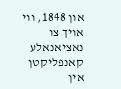און 1848, ווי אויך צו נאציאנאלע קאנפליקטן אין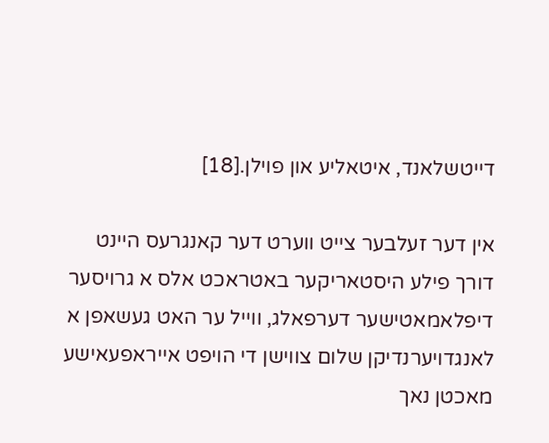דייטשלאנד, איטאליע און פוילן.[18]

אין דער זעלבער צייט ווערט דער קאנגרעס היינט דורך פילע היסטאריקער באטראכט אלס א גרויסער דיפלאמאטישער דערפאלג, ווייל ער האט געשאפן א לאנגדויערנדיקן שלום צווישן די הויפט אייראפעאישע מאכטן נאך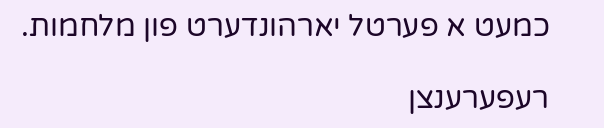כמעט א פערטל יארהונדערט פון מלחמות.

רעפערענצן